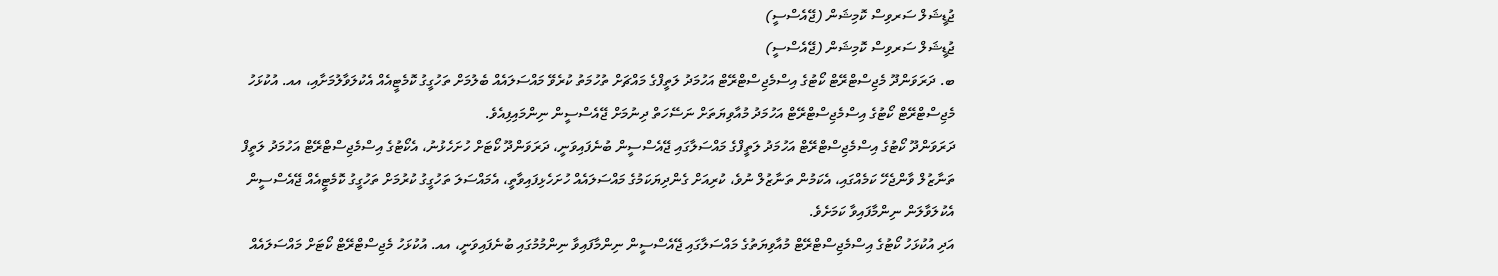ޖުޑީޝަލް ސަރވިސް ކޮމިޝަން (ޖޭއެސްސީ)
ޖުޑީޝަލް ސަރވިސް ކޮމިޝަން (ޖޭއެސްސީ)
ބ. ދަރަވަންދޫ މެޖިސްޓްރޭޓް ކޯޓުގެ އިސްމެޖިސްޓްރޭޓް އަހުމަދު ލަތީފްގެ މައްޗަށް ތުހުމަތު ކުރެވޭ މައްސަލައެއް ބެލުމަށް ތަހުގީގު ކޮމެޓީއެއް އެކުލަވާލުމަށާއި، އއ. އުކުޅަހު މެޖިސްޓްރޭޓް ކޯޓުގެ އިސްމެޖިސްޓްރޭޓް އަހުމަދު މުއާވިޔަތަށް ނަސޭހަތް ދިނުމަށް ޖޭއެސްސީން ނިންމައިފިއެވެ.
ދަރަވަންދޫ ކޯޓުގެ އިސްމެޖިސްޓްރޭޓް އަހުމަދު ލަތީފްގެ މައްސަލާގައި ޖޭއެސްސީން ބުނެފައިވަނީ، ދަރަވަންދޫ ކޯޓަށް ހުށަހެޅުނު، އެކޯޓުގެ އިސްމެޖިސްޓްރޭޓް އަހުމަދު ލަތީފް ތަނާޒުލް ވާންޖެހޭ ކަމެއްގައި، އެކަމުން ތަނާޒުލް ނުވެ، ކުރިއަށް ގެންދިޔަކަމުގެ މައްސަލައެއް ހުށަހެޅިފައިވާތީ، އެމައްސަލަ ތަހުގީގު ކުރުމަށް ތަހުގީގު ކޮމެޓީއެއް ޖޭއެސްސީން އެކުލަވާލަން ނިންމާފައިވާ ކަމަށެވެ.
އަދި އުކުޅަހު ކޯޓުގެ އިސްމެޖިސްޓްރޭޓް މުއާވިޔަތުގެ މައްސަލާގައި ޖޭއެސްސީން ނިންމާފައިވާ ނިންމުމުގައި ބުނެފައިވަނީ، އއ. އުކުޅަހު މެޖިސްޓްރޭޓް ކޯޓަށް މައްސަލައެއް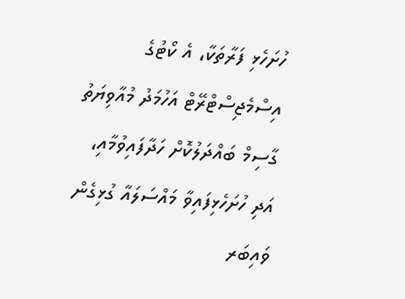ހުށަހެޅި ފަރާތަކާ، އެ ކޯޓުގެ އިސްމެޖިސްޓްރޭޓް އަހުމަދު މުއާވިޔަތު ގާސިމް ބައްދަލުކޮށް ހަދާފައިވުމާއި، އަދި ހުށަހެޅިފައިވާ މައްސަލައާ ގުޅިގެން ވައިބަރ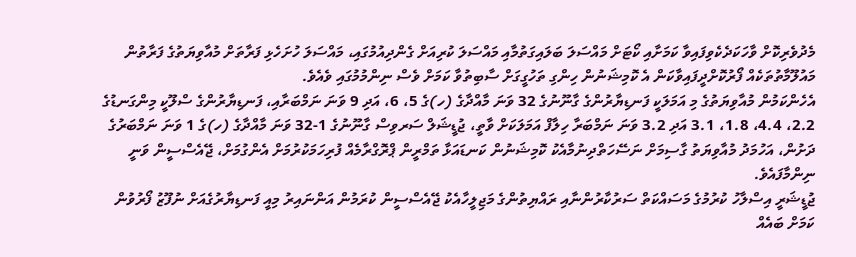މެދުވެރިކޮށް ވާހަކަދެކެވިފައިވާ ކަމަށާއި ކޯޓަށް މައްސަލަ ބަލައިގަތުމާއި މައްސަލަ ކުރިއަށް ގެންދިއުމުގައި، މައްސަލަ ހުށަހެޅި ފަރާތަށް މުއާވިޔަތުގެ ފަރާތުން މައުލޫމާތުތަކެއް ފޯރުކޮށްދީފައިވާކަން އެ ކޮމިޝަނުން ހިންގި ތަހުގީގަށް ސާބިތުވާ ކަމަށް ވެސް ނިންމުމުގައި ވެއެވެ.
އެހެންކަމުން މުއާވިޔަތުގެ މި އަމަލަކީ ފަނޑިޔާރުންގެ ގާނޫނުގެ 32 ވަނަ މާއްދާގެ (ހ)ގެ 5، 6، އަދި 9 ވަނަ ނަމްބަރާއި، ފަނޑިޔާރުންގެ ސްލޫކީ މިންގަނޑުގެ 2.2، 4.4، 1.8، 3.1 އަދި 3.2 ވަނަ ނަމްބަރާ ހިލާފް އަމަލަކަށް ވާތީ، ޖުޑީޝަލް ސަރވިސް ގާނޫނުގެ 1-32 ވަނަ މާއްދާގެ (ހ)ގެ 1 ވަނަ ނަމްބަރުގެ ދަށުން، އަހުމަދު މުއާވިޔަތު ގާސިމަށް ނަސޭހަތްދިނުމާއެކު ކޮމިޝަނުން ކަނޑައަޅާ ތަމްރީން ޕްރޮގްރާމެއް ފުރިހަމަކުރުމަށް އެންގުމަށް، ޖޭއެސްސީން ވަނީ ނިންމާފައެވެ.
ޖުޑީޝަރީ އިސްލާހު ކުރުމުގެ މަސައްކަތް ސަރުކާރުންނާއި ރައްޔިތުންގެ މަޖިލީހާއެކު ޖޭއެސްސީން ކުރަމުން އަންނައިރު މިއީ ފަނޑިޔާރުގެއަށް ނުފޫޒު ފޯރުވުން ކަމަށް ބައެއް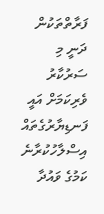ފަރާތްތަކުން ދަނީ މި ސަރުކާރު ވެރިކަމަށް އައީ ފަނޑިޔާރުގެތައް އިސްލާހުކުރާނެ ކަމުގެ ވައުދާ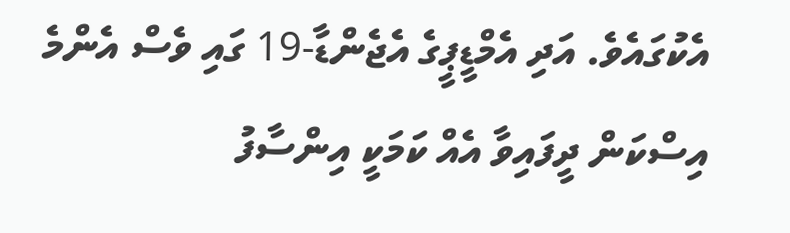އެކުގައެވެ. އަދި އެމްޑީޕީގެ އެޖެންޑާ-19 ގައި ވެސް އެންމެ އިސްކަން ދީފައިވާ އެއް ކަމަކީ އިންސާފު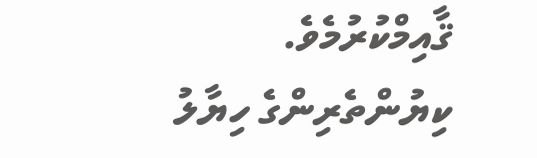ޤާއިމްކުރުމެވެ.
ކިޔުންތެރިންގެ ހިޔާލު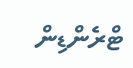ޓްރެންޑިން